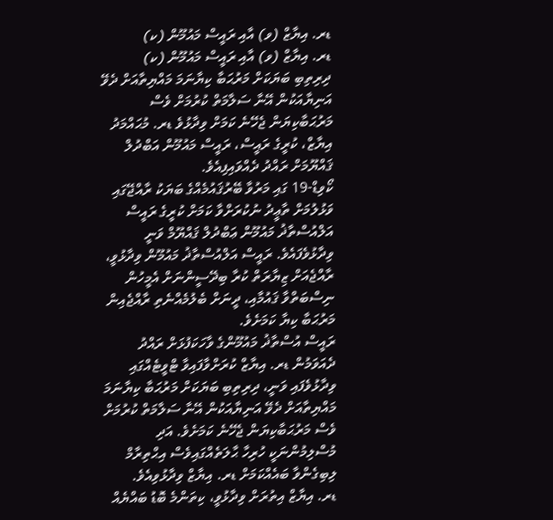ޑރ. އިޔާޒް (ވ) އާއި ރައީސް މައުމޫން (ކ)
ޑރ. އިޔާޒް (ވ) އާއި ރައީސް މައުމޫން (ކ)
ދިރިތިބި ބަޔަކަށް މަރުޙަބާ ކިޔާނަމަ މައްޔިތާއަށް ދެވޭ އަނިޔާއަކުން އޭނާ ސަލާމަތް ކުރުމަށް ވެސް މަރުޙަބާކިޔަން ޖެހޭނެ ކަމަށް ވިދާޅުވެ ޑރ. މުޙައްމަދު އިޔާޒް، ކުރީގެ ރައީސް، ރައީސް މައުމޫން އަބްދުލް ޤައްޔޫމަށް ރައްދު ދެއްވައިފިއެވެ.
ކޯވިޑް-19 ގައި މަރުވާ ބޭރުޤައުމެއްގެ ބަޔަކު ރާއްޖޭގައި ވަޅުލުމަށް ތާޢީދު ނުކުރަށްވާ ކަމަށް ކުރީގެ ރައީސް އަލްއުސްތާޛު މައުމޫން ޢަބްދުލް ޤައްޔޫމް ވަނީ ވިދާޅުވެފައެވެ. ރައީސް އަލްއުސްތާޛު މައުމޫން ވިދާޅުވީ، ރާއްޖެއަށް ޒިޔާރަތް ކުރާ ބިދޭސީންނަށް އެމީހުން ނިސްބަތްވާ ޤައުމާއި، ދީނަށް ބެލުމެއްނެތި ރާއްޖެއިން މަރުޙަބާ ކިޔާ ކަމަށެވެ.
ރައީސް އުސްތާޛު މައުމޫންގެ ވާހަކަފުޅަށް ރައްދު ދެއަވަމުން ޑރ. އިޔާޒް ކުރަށްވާފައިވާ ޓްވީޓެއްގައި ވިދާޅުވެފައި ވަނީ، ދިރިތިބި ބަޔަކަށް މަރުޙަބާ ކިޔާނަމަ މައްޔިތާއަށް ދެވޭ އަނިޔާއަކުން އޭނާ ސަލާމަތް ކުރުމަށް ވެސް މަރުޙަބާކިޔަން ޖެހޭނެ ކަމަށެވެ. އަދި މުސްލިމުންނަކީ ހުރިހާ ޙާލަތެއްގައިވެސް އިޙްތިރާމް ލިބިގެންވާ ބައެއްކަމަށް ޑރ. އިޔާޒް ވިދާޅުވިއެވެ.
ޑރ. އިޔާޒް އިތުރަށް ވިދާޅުވީ، ކިތަންމެ ބޮޑު ބައްޔެއް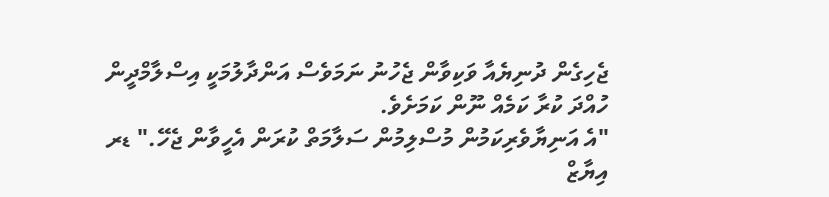ޖެހިގެން ދުނިޔެއާ ވަކިވާން ޖެހުނު ނަމަވެސް އަންދާލުމަކީ އިސްލާމްދީން ހުއްދަ ކުރާ ކަމެއް ނޫން ކަމަށެވެ.
"އެ އަނިޔާވެރިކަމުން މުސްލިމުން ސަލާމަތް ކުރަން އެހީވާން ޖެހޭ." ޑރ އިޔާޒް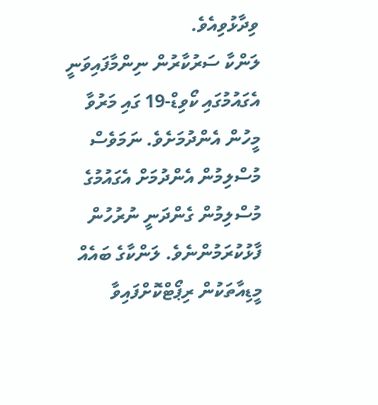ވިދާޅުވިއެވެ.
ލަންކާ ސަރުކާރުން ނިންމާފައިވަނީ އެގައުމުގައި ކޯވިޑް-19 ގައި މަރުވާ މީހުން އެންދުމަށެވެ. ނަމަވެސް މުސްލިމުން އެންދުމަށް އެގައުމުގެ މުސްލިމުން ގެންދަނީ ނުރުހުން ފާޅުކުރަމުންނެވެ. ލަންކާގެ ބައެއް މީޑިއާތަކުން ރިޕޯޓްކޮށްފައިވާ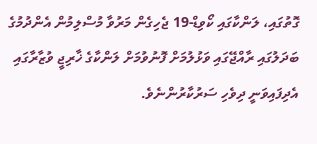ގޮތުގައި، ލަންކާގައި ކޯވިޑް-19 ޖެހިގެން މަރުވާ މުސްލިމުން އެންދުމުގެ ބަދަލުގައި ރާއްޖޭގައި ވަޅުލުމަށް ފޮނުވުމަށް ލަންކާގެ ޚާރިޖީ ވުޒާރާގައި އެދިފައިވަނީ ދިވެހި ސަރުކާރުންނެވެ.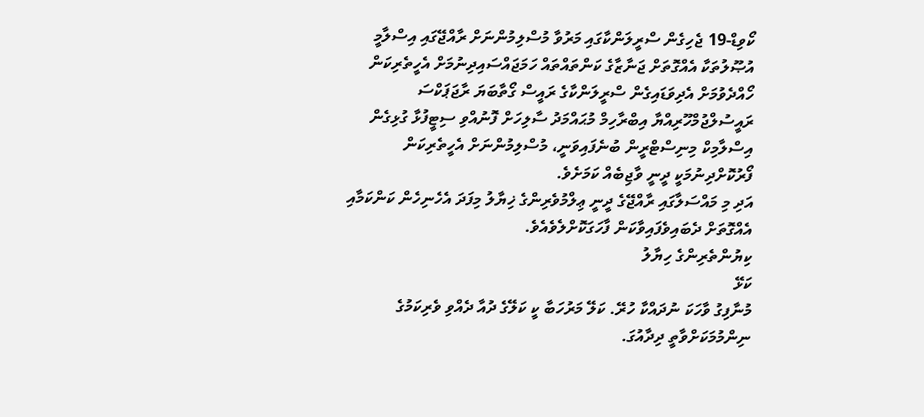ކޯވިޑް-19 ޖެހިގެން ސްރީލަންކާގައި މަރުވާ މުސްލިމުންނަށް ރާއްޖޭގައި އިސްލާމީ އުޞޫލުތަކާ އެއްގޮތަށް ޖަނާޒާގެ ކަންތައްތައް ހަމަޖައްސައިދިނުމަށް އެހީތެރިކަން ހޯއްދެވުމަށް އެދިވަޑައިގެން ސްރީލަންކާގެ ރައީސް ގޯތާބަޔަ ރާޖަޕަކްސަ ރައީސުލްޖުމްހޫރިއްޔާ އިބްރާހިމް މުޙައްމަދު ސާލިހަށް ފޮނުއްވި ސިޓީފުޅާ ގުޅިގެން އިސްލާމިކް މިނިސްޓްރީން ބުނެފައިވަނީ، މުސްލިމުންނަށް އެހީތެރިކަން ފޯރުކޮށްދިނުމަކީ ދީނީ ވާޖިބެއް ކަމަށެވެ.
އަދި މި މައްސަލާގައި ރާއްޖޭގެ ދީނީ ޢިލްމުވެރިންގެ ޚިޔާލު މިފަދަ އެހެނިހެން ކަންކަމާއި އެއްގޮތަށް ދެބައިވެފައިވާކަން ފާހަގަކޮށްލެވެއެވެ.
ކިޔުންތެރިންގެ ހިޔާލު
ކަޅޭ
މުނާފިގު ވާހަކަ ނުދައްކާ ހުރޭ. ކަލޭ މަރުހަބާ ކީ ކަލޭގެ ދުއާ ދެއްވި ވެރިކަމުގެ ނިންމުމަކަށްވާތީ ދިދާއުގަ.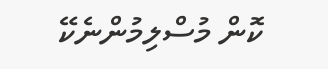ކޮން މުސްލިމުންނެކޭ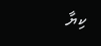ކިޔާ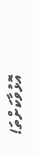އޮޅުވާކަށްތަ!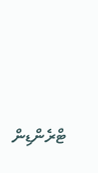ޓްރެންޑިން